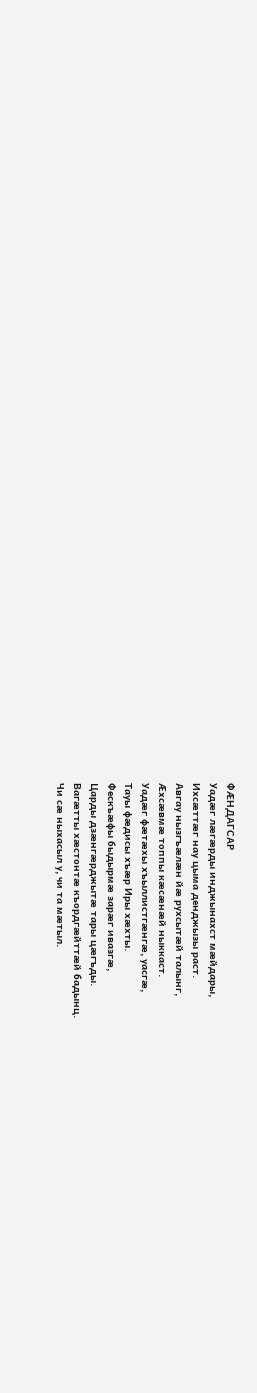ФÆНДАГСАР
Уадæг лæгæрды инджынахст мæйдары,
Ихсæттæг нау цыма денджызы раст.
Авгау нызгъæлæн йæ рухсытæй талынг,
Æхсæвмæ топпы кæсæнæй ныккаст.
Уадæг фæтæхы хъыллистгæнгæ, уасгæ,
Тауы фæдисы хъæр Иры хæхты.
Фескъæфы быдырмæ зарæг ивазгæ,
Царды дзæнгæрджытæ тары цæгъды.
Вагæтты хæстонтæ къордгæйттæй бадынц.
Чи сæ ныхасыл у, чи та мæтыл.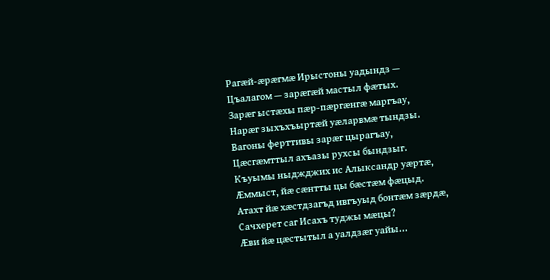Рагæй-æрæгмæ Ирыстоны уадындз —
Цъалагом — зарæгæй мастыл фæтых.
Зарæг ыстæхы пæр-пæргæнгæ маргъау,
Нарæг зыхъхъыртæй уæларвмæ тындзы.
Вагоны ферттивы зарæг цырагъау,
Цæсгæмттыл ахъазы рухсы бындзыг.
Къуымы ныджджих ис Алыксандр уæртæ,
Æммыст, йæ сæнтты цы бæстæм фæцыд.
Атахт йæ хæстдзагъд ивгъуыд бонтæм зæрдæ,
Сачхерет саг Исахъ туджы мæцы?
Æви йæ цæстытыл а уалдзæг уайы...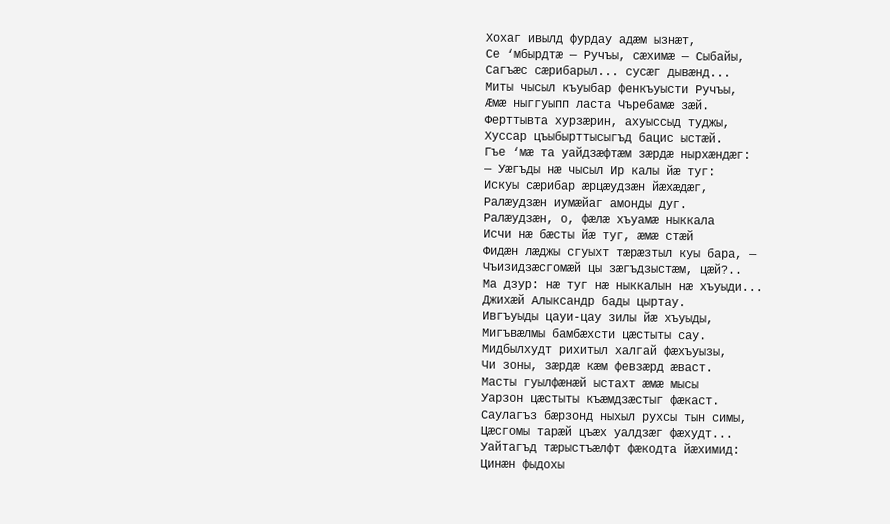Хохаг ивылд фурдау адæм ызнæт,
Се ‘мбырдтæ — Ручъы, сæхимæ — Сыбайы,
Сагъæс сæрибарыл... сусæг дывæнд...
Миты чысыл къуыбар фенкъуысти Ручъы,
Æмæ ныггуыпп ласта Чъребамæ зæй.
Ферттывта хурзæрин, ахуыссыд туджы,
Хуссар цъыбырттысыгъд бацис ыстæй.
Гъе ‘мæ та уайдзæфтæм зæрдæ нырхæндæг:
— Уæгъды нæ чысыл Ир калы йæ туг:
Искуы сæрибар æрцæудзæн йæхæдæг,
Ралæудзæн иумæйаг амонды дуг.
Ралæудзæн, о, фæлæ хъуамæ ныккала
Исчи нæ бæсты йæ туг, æмæ стæй
Фидæн лæджы сгуыхт тæрæзтыл куы бара, —
Чъизидзæсгомæй цы зæгъдзыстæм, цæй?..
Ма дзур: нæ туг нæ ныккалын нæ хъуыди...
Джихæй Алыксандр бады цыртау.
Ивгъуыды цауи-цау зилы йæ хъуыды,
Мигъвæлмы бамбæхсти цæстыты сау.
Мидбылхудт рихитыл халгай фæхъуызы,
Чи зоны, зæрдæ кæм февзæрд æваст.
Масты гуылфæнæй ыстахт æмæ мысы
Уарзон цæстыты къæмдзæстыг фæкаст.
Саулагъз бæрзонд ныхыл рухсы тын симы,
Цæсгомы тарæй цъæх уалдзæг фæхудт...
Уайтагъд тæрыстъæлфт фæкодта йæхимид:
Цинæн фыдохы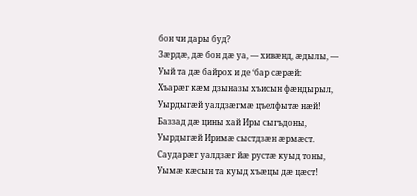бон чи дары буд?
Зæрдæ, дæ бон дæ уа, — хивæнд, æдылы, —
Уый та дæ байрох и де ‘бар сæрæй:
Хъарæг кæм дзыназы хъисын фæндырыл,
Уырдыгæй уалдзæгмæ цъелфытæ нæй!
Баззад дæ цины хай Иры сыгъдоны,
Уырдыгæй Иримæ сыстдзæн æрмæст.
Саударæг уалдзæг йæ рустæ куыд тоны,
Уымæ кæсын та куыд хъæцы дæ цæст!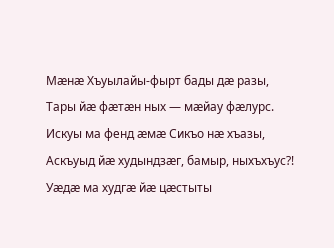Мæнæ Хъуылайы-фырт бады дæ разы,
Тары йæ фæтæн ных — мæйау фæлурс.
Искуы ма фенд æмæ Сикъо нæ хъазы,
Аскъуыд йæ худындзæг, бамыр, ныхъхъус?!
Уæдæ ма худгæ йæ цæстыты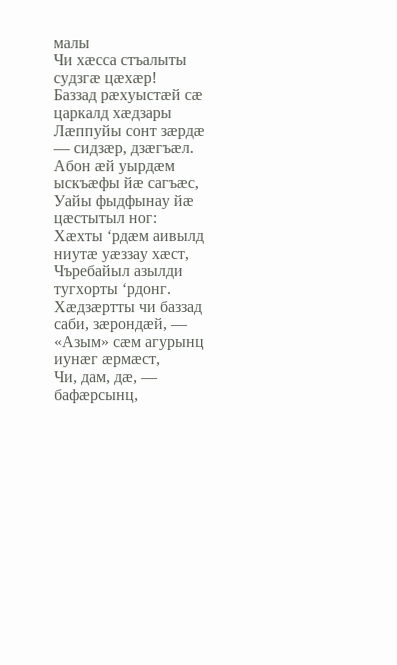малы
Чи хæсса стъалыты судзгæ цæхæр!
Баззад рæхуыстæй сæ царкалд хæдзары
Лæппуйы сонт зæрдæ — сидзæр, дзæгъæл.
Абон æй уырдæм ыскъæфы йæ сагъæс,
Уайы фыдфынау йæ цæстытыл ног:
Хæхты ‘рдæм аивылд ниутæ уæззау хæст,
Чъребайыл азылди тугхорты ‘рдонг.
Хæдзæртты чи баззад саби, зæрондæй, —
«Азым» сæм агурынц иунæг æрмæст,
Чи, дам, дæ, — бафæрсынц,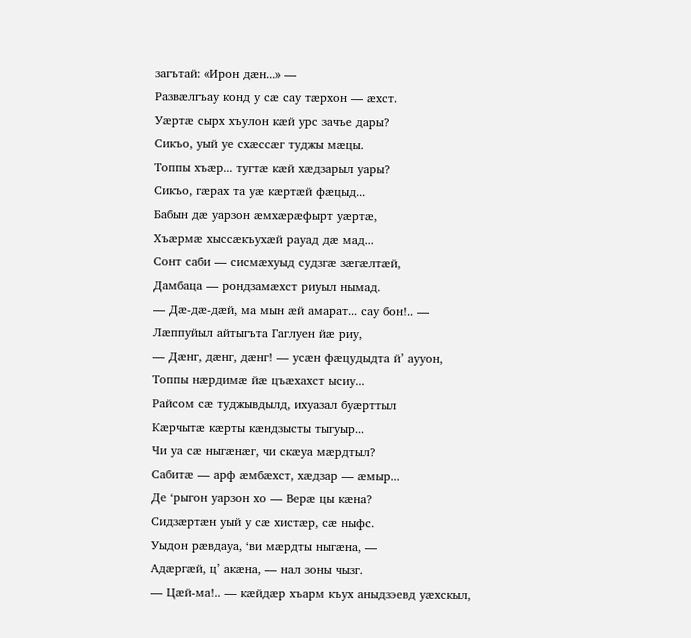загътай: «Ирон дæн...» —
Развæлгъау конд у сæ сау тæрхон — æхст.
Уæртæ сырх хъулон кæй урс зачъе дары?
Сикъо, уый уе схæссæг туджы мæцы.
Топпы хъæр... тугтæ кæй хæдзарыл уары?
Сикъо, гæрах та уæ кæртæй фæцыд...
Бабын дæ уарзон æмхæрæфырт уæртæ,
Хъæрмæ хыссæкъухæй рауад дæ мад...
Сонт саби — сисмæхуыд судзгæ зæгæлтæй,
Дамбаца — рондзамæхст риуыл нымад.
— Дæ-дæ-дæй, ма мын æй амарат... сау бон!.. —
Лæппуйыл айтыгъта Гаглуен йæ риу,
— Дæнг, дæнг, дæнг! — усæн фæцудыдта й’ аууон,
Топпы нæрдимæ йæ цъæхахст ысиу...
Райсом сæ туджывдылд, ихуазал буæрттыл
Кæрчытæ кæрты кæндзысты тыгуыр...
Чи уа сæ ныгæнæг, чи скæуа мæрдтыл?
Сабитæ — арф æмбæхст, хæдзар — æмыр...
Де ‘рыгон уарзон хо — Верæ цы кæна?
Сидзæртæн уый у сæ хистæр, сæ ныфс.
Уыдон рæвдауа, ‘ви мæрдты ныгæна, —
Адæргæй, ц’ акæна, — нал зоны чызг.
— Цæй-ма!.. — кæйдæр хъарм къух аныдзэевд уæхскыл,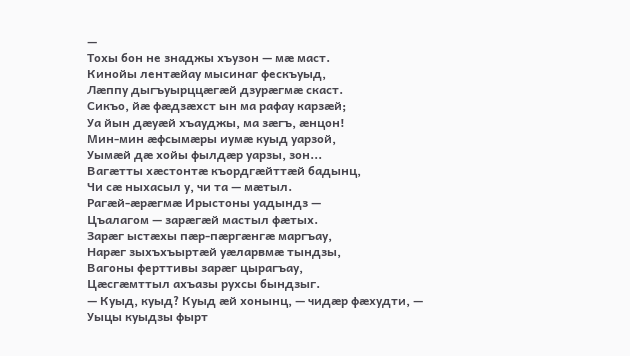—
Тохы бон не знаджы хъузон — мæ маст.
Кинойы лентæйау мысинаг фескъуыд,
Лæппу дыгъуырццæгæй дзурæгмæ скаст.
Сикъо, йæ фæдзæхст ын ма рафау карзæй;
Уа йын дæуæй хъауджы, ма зæгъ, æнцон!
Мин-мин æфсымæры иумæ куыд уарзой,
Уымæй дæ хойы фылдæр уарзы, зон...
Вагæтты хæстонтæ къордгæйттæй бадынц,
Чи сæ ныхасыл у, чи та — мæтыл.
Рагæй-æрæгмæ Ирыстоны уадындз —
Цъалагом — зарæгæй мастыл фæтых.
Зарæг ыстæхы пæр-пæргæнгæ маргъау,
Нарæг зыхъхъыртæй уæларвмæ тындзы,
Вагоны ферттивы зарæг цырагъау,
Цæсгæмттыл ахъазы рухсы бындзыг.
— Куыд, куыд? Куыд æй хонынц, — чидæр фæхудти, —
Уыцы куыдзы фырт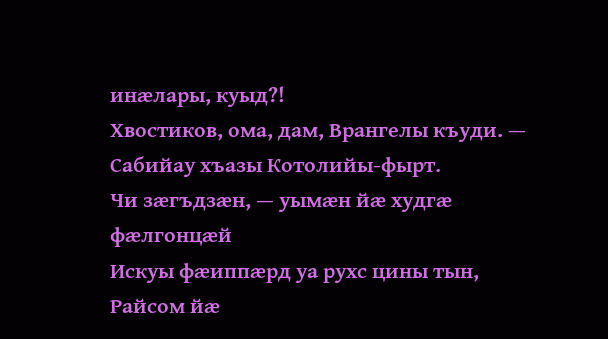инæлары, куыд?!
Хвостиков, ома, дам, Врангелы къуди. —
Сабийау хъазы Котолийы-фырт.
Чи зæгъдзæн, — уымæн йæ худгæ фæлгонцæй
Искуы фæиппæрд уа рухс цины тын,
Райсом йæ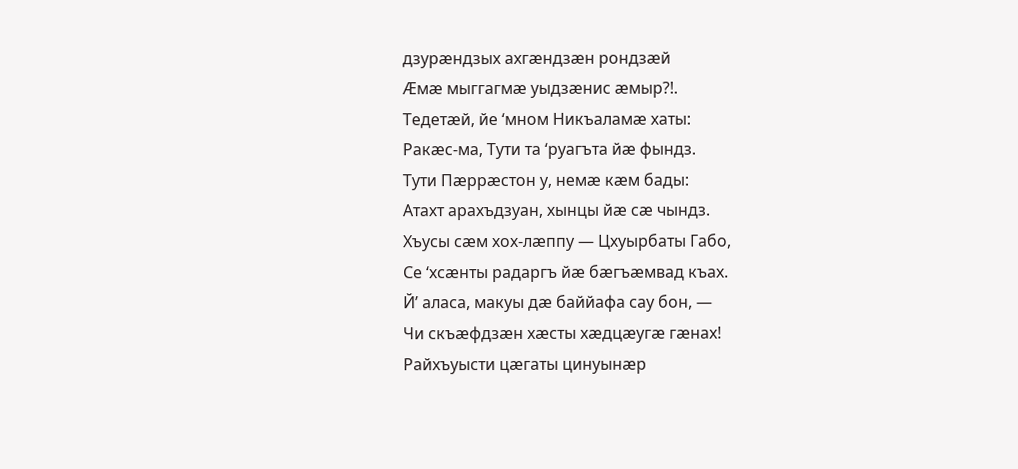дзурæндзых ахгæндзæн рондзæй
Æмæ мыггагмæ уыдзæнис æмыр?!.
Тедетæй, йе ‘мном Никъаламæ хаты:
Ракæс-ма, Тути та ‘руагъта йæ фындз.
Тути Пæррæстон у, немæ кæм бады:
Атахт арахъдзуан, хынцы йæ сæ чындз.
Хъусы сæм хох-лæппу — Цхуырбаты Габо,
Се ‘хсæнты радаргъ йæ бæгъæмвад къах.
Й’ аласа, макуы дæ баййафа сау бон, —
Чи скъæфдзæн хæсты хæдцæугæ гæнах!
Райхъуысти цæгаты цинуынæр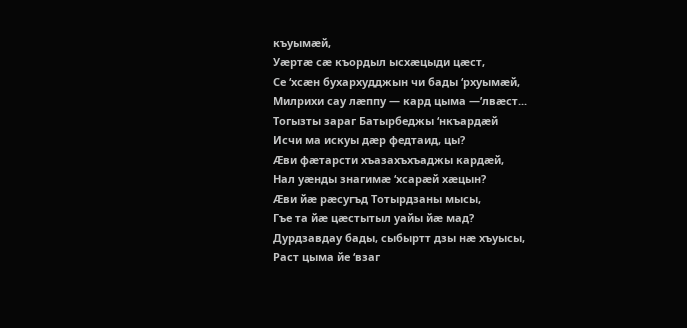къуымæй,
Уæртæ сæ къордыл ысхæцыди цæст,
Се ‘хсæн бухархудджын чи бады ‘рхуымæй,
Милрихи сау лæппу — кард цыма —’лвæст...
Тогызты зараг Батырбеджы ‘нкъардæй
Исчи ма искуы дæр федтаид, цы?
Æви фæтарсти хъазахъхъаджы кардæй,
Нал уæнды знагимæ ‘хсарæй хæцын?
Æви йæ рæсугъд Тотырдзаны мысы,
Гъе та йæ цæстытыл уайы йæ мад?
Дурдзавдау бады, сыбыртт дзы нæ хъуысы,
Раст цыма йе ‘взаг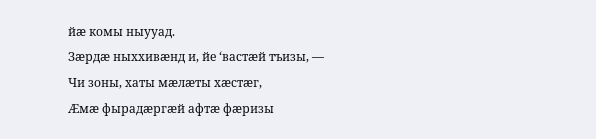йæ комы ныууад.
Зæрдæ ныххивæнд и, йе ‘вастæй тъизы, —
Чи зоны, хаты мæлæты хæстæг,
Æмæ фырадæргæй афтæ фæризы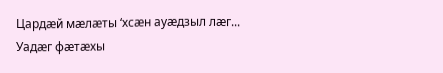Цардæй мæлæты ‘хсæн ауæдзыл лæг...
Уадæг фæтæхы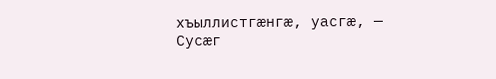хъыллистгæнгæ, уасгæ, —
Сусæг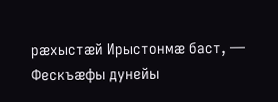рæхыстæй Ирыстонмæ баст, —
Фескъæфы дунейы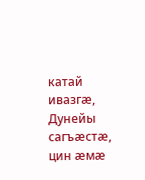катай ивазгæ,
Дунейы сагъæстæ, цин æмæ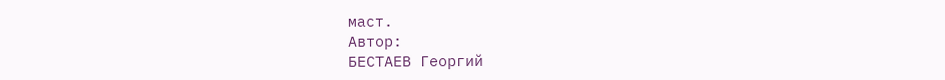маст.
Автор:
БЕСТАЕВ Георгий